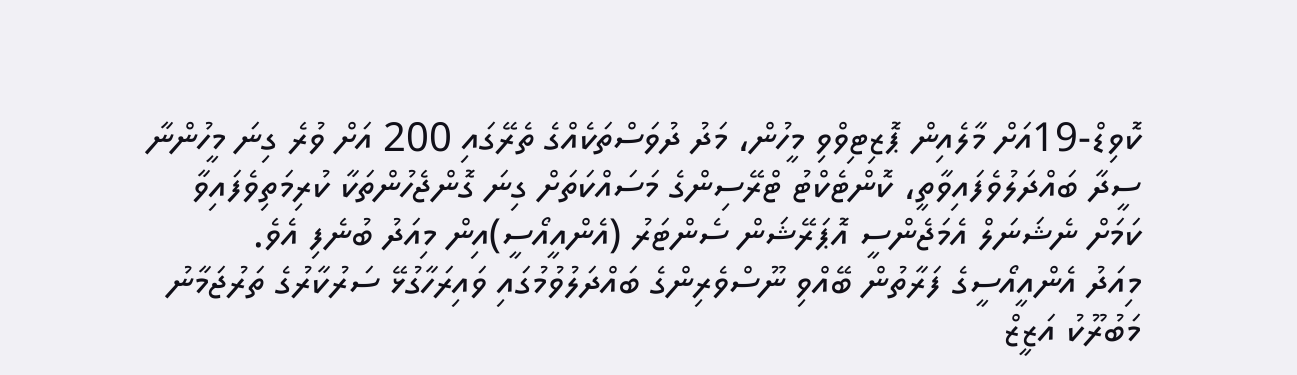ކޮވިޑް-19އަށް މާލެއިން ޕޮޒިޓިވްވި މީހުން، މަދު ދުވަސްތަކެއްގެ ތެރޭގައި 200 އަށް ވުރެ ގިނަ މީހުންނާ ސީދާ ބައްދަލުވެފައިވާތީ، ކޮންޓެކްޓު ޓްރޭސިންގެ މަސައްކަތަށް ގިނަ ގޮންޖެހުންތަކާ ކުރިމަތިވެފައިވާ ކަމަށް ނެޝަނަލް އެމަޖެންސީ އޮޕަރޭޝަން ސެންޓަރު (އެންއީއޯސީ)އިން މިއަދު ބުނެފި އެވެ.
މިއަދު އެންއީއޯސީގެ ފަރާތުން ބޭއްވި ނޫސްވެރިންގެ ބައްދަލުވުމުގައި ވައިރަހާގުޅޭ ސަރުކާރުގެ ތަރުޖަމާނު މަބުރޫކު އަޒީޒް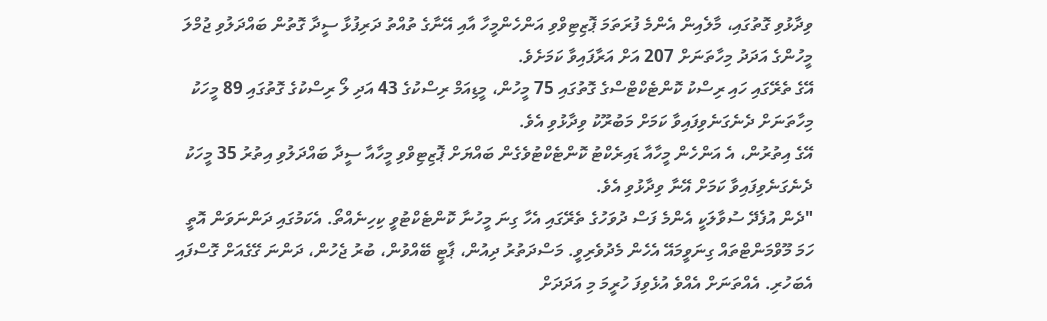ވިދާޅުވި ގޮތުގައި، މާލެއިން އެންމެ ފުރަތަމަ ޕޮޒިޓިވްވި އަންހެންމީހާ އާއި އޭނާގެ ތުއްތު ދަރިފުޅާ ސީދާ ގޮތުން ބައްދަލުވި ޖުމްލަ މީހުންގެ އަދަދު މިހާތަނަށް 207 އަށް އަރާފައިވާ ކަމަށެވެ.
އޭގެ ތެރޭގައި ހައި ރިސްކު ކޮންޓެކްޓްސްގެ ގޮތުގައި 75 މީހުން، މީޑިއަމް ރިސްކުގެ 43 އަދި ލޯ ރިސްކުގެ ގޮތުގައި 89 މީހަކު މިހާތަނަށް ދެނެގަނެވިފައިވާ ކަމަށް މަބުރޫކު ވިދާޅުވި އެވެ.
އޭގެ އިތުރުން، އެ އަންހެން މީހާއާ ޑައިރެކްޓު ކޮންޓެކްޓުވެގެން ބައްޔަށް ޕޮޒިޓިވްވި މީހާއާ ސީދާ ބައްދަލުވި އިތުރު 35 މީހަކު ދެނެގަނެވިފައިވާ ކަމަށް އޭނާ ވިދާޅުވި އެވެ.
"ދެން އުފެދޭ ސުވާލަކީ އެންމެ ފަސް ދުވަހުގެ ތެރޭގައި އެހާ ގިނަ މީހުނާ ކޮންޓެކްޓުވީ ކިހިނެއްތޯ. އެކަމުގައި ދަންނަވަން އޮތީ ހަމަ މޫވްމަންޓްތައް ގިނަވީމައޭ އެހެން މެދުވެރިވީ. މަސްދަތުރު ދިއުން، ޕާޓީ ބޭއްވުން، ބުރު ޖެހުން، ދަންނަ ގޭގެއަށް ގޮސްފައި އެބަހުރި. އެއްތަނަށް އެއްވެ އުޅެވިފަ ހުރީމަ މި އަދަދަށް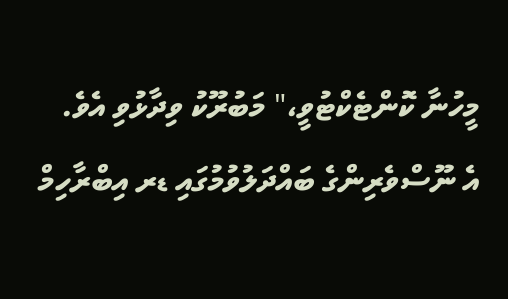މީހުނާ ކޮންޓެކްޓުވީ،" މަބުރޫކު ވިދާޅުވި އެވެ.
އެ ނޫސްވެރިންގެ ބައްދަލުވުމުގައި ޑރ އިބްރާހިމް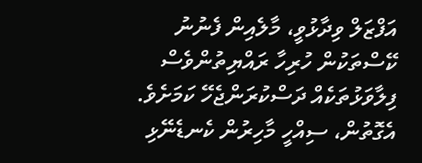އަފްޒަލް ވިދާޅުވީ، މާލެއިން ފެނުނު ކޭސްތަކުން ހުރިހާ ރައްޔިތުންވެސް ފިލާވަޅުތަކެއް ދަސްކުރަންޖެހޭ ކަމަށެވެ. އެގޮތުން، ސިއްހީ މާހިރުން ކެނޑެނޭޅި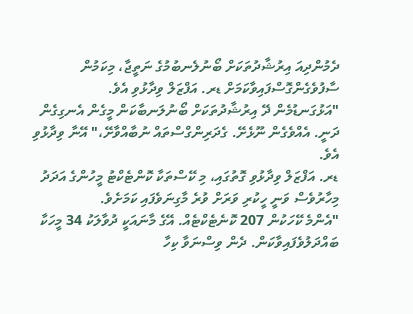ދެމުންދިއަ އިރުޝާދުތަކަށް ބޯނުލެނބުމުގެ ނަތީޖާ، މިކަމުން ސާފުވެގެންގޮސްފައިވާކަމަށް ޑރ. އަފްޒަލް ވިދާޅުވި އެވެ.
"އަޅުގަނޑުމެން ދޭ އިރުޝާދުތަކަށް ބޯނުލަނބާކަން މީގެން އެނގިގެން ދަނީ. އެއްވެގެން ނޫޅެށޭ. ގެދަރިންގްސްތައް ނުބާއްވާށޭ،" އޭނާ ވިދާޅުވި އެވެ.
ޑރ. އަފްޒަލް ވިދާޅުވި ގޮތުގައި، މި ކޭސްތަކާ ކޮންޓެކްޓު މީހުންގެ އަދަދު މިހާރުވެސް ވަނީ ހީކުރި ވަރަށް ވުރެ މާގިނަވެފައި ކަމަށެވެ.
"އެންމެ ކޭހަކުން 207 ކޮނެޓެކްޓެއް. އޭގެ މާނައަކީ ދުވާލަކު 34 މީހަކާ ބައްދަލުވެފައިވާކަން. ދެން ވިސްނަވާ ކިހާ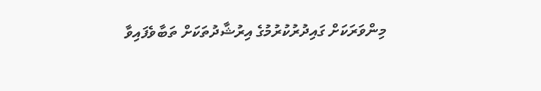މިންވަރަކަށް ގައިދުރުކުރުމުގެ އިރުޝާދުތަކަށް ތަބާވެފައިވާ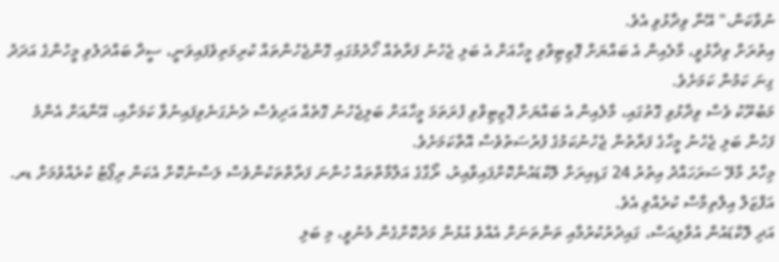ނުވާކަން،" އޭނާ ވިދާޅުވި އެވެ.
އިތުރަށް ވިދާޅުވީ، މާލެއިން އެ ބައްޔަށް ޕޮޒިޓިވްވި މީހާއަށް އެ ބަލި ޖެހުނު ފަރާތެއް ހޯދުމުގައި ގޮންޖެހުންތައް ކުރިމަތިވެފައިވަނީ، ސީދާ ބައްދަލުވި މީހުންގެ އަދަދު ގިނަ ކަމުން ކަމަށެވެ.
މަބުރޫކު ވެސް ވިދާޅުވި ގޮތުގައި، މާލެއިން އެ ބައްޔަށް ޕޮޒިޓިވްވި ފުރަތަމަ މީހާއަށް ބަލިޖެހުނު ގޮތެއް އަދިވެސް ދެނެގަނެވިފައިނުވާ ކަމަށާއި، އޭނާއަށް އެންމެ ފަހުން ބަލި ޖެހުނު މީހާގެ ފަރާތުން ޖެހުނުކަމުގެ ފުރުސަތުވެސް އޮތްކަމަށެވެ.
މިހާރު މާލޭ ސަރަހައްދު އިތުރު 24 ގަޑިއިރަށް ލޮކްޑައުންކޮށްފައިވާއިރު، ރޯގާގެ އަލާމާތްތައް ހުންނަ ފަރާތްތަކުންވެސް ލަސްނުކޮށް އެކަން ރިޕޯޓު ކުރެއްވުމަށް ޑރ. އަފްޒަލް އިލްތިމާސް ކުރެއްވި އެވެ.
އަދި ލޮކްޑައުން އުވާލިއަސް، ގައިދުރުކުރުމާއި ތަންތަނަށް އެއްވެ އުޅުން މަދުކޮށްގެން މެނުވީ، މި ބަލި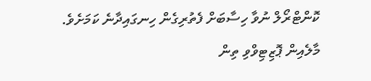ކޮންޓްރޯލް ނުވާ ހިސާބަށް ފެތުރިގެން ހިނގައިދާނެ ކަމަށެވެ.
މާލެއިން ޕޮޒިޓިވްވި ތިން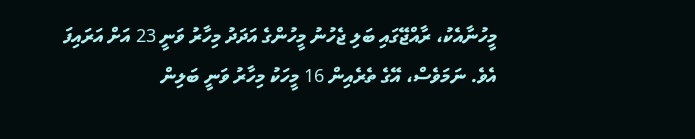މީހުނާއެކު، ރާއްޖޭގައި ބަލި ޖެހުނު މީހުންގެ އަދަދު މިހާރު ވަނީ 23 އަށް އަރައިފަ އެވެ. ނަމަވެސް، އޭގެ ތެރެއިން 16 މީހަކު މިހާރު ވަނީ ބަލިން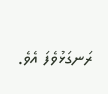ރަނގަޅުވެފަ އެވެ.